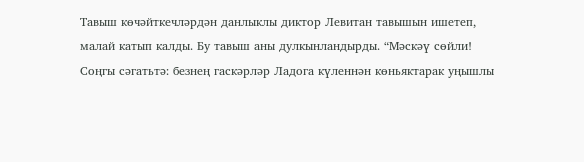Тавыш көчәйткечләрдән данлыклы диктор Левитан тавышын ишетеп, малай катып калды. Бу тавыш аны дулкынландырды. “Мәскәү сөйли! Соңгы сәгатьтә: безнең гаскәрләр Ладога күленнән көньяктарак уңышлы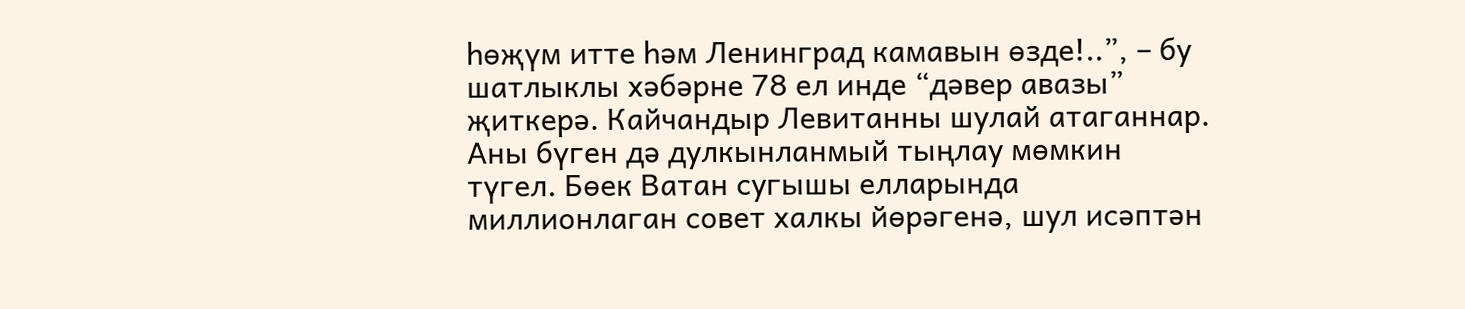һөҗүм итте һәм Ленинград камавын өзде!..”, – бу шатлыклы хәбәрне 78 ел инде “дәвер авазы” җиткерә. Кайчандыр Левитанны шулай атаганнар. Аны бүген дә дулкынланмый тыңлау мөмкин түгел. Бөек Ватан сугышы елларында миллионлаган совет халкы йөрәгенә, шул исәптән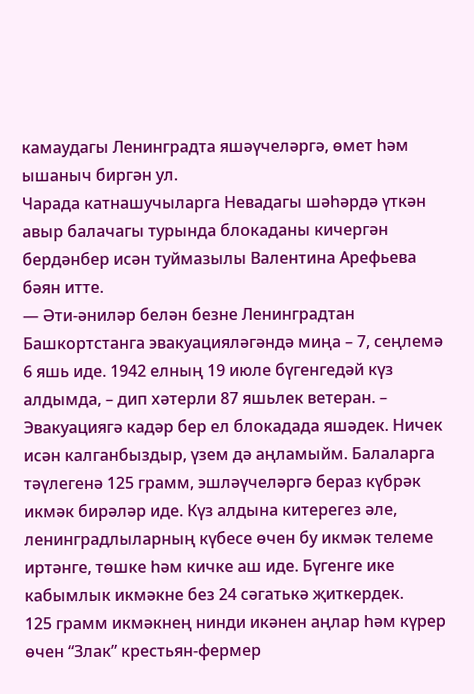камаудагы Ленинградта яшәүчеләргә, өмет һәм ышаныч биргән ул.
Чарада катнашучыларга Невадагы шәһәрдә үткән авыр балачагы турында блокаданы кичергән бердәнбер исән туймазылы Валентина Арефьева бәян итте.
— Әти-әниләр белән безне Ленинградтан Башкортстанга эвакуацияләгәндә миңа – 7, сеңлемә 6 яшь иде. 1942 елның 19 июле бүгенгедәй күз алдымда, – дип хәтерли 87 яшьлек ветеран. – Эвакуациягә кадәр бер ел блокадада яшәдек. Ничек исән калганбыздыр, үзем дә аңламыйм. Балаларга тәүлегенә 125 грамм, эшләүчеләргә бераз күбрәк икмәк бирәләр иде. Күз алдына китерегез әле, ленинградлыларның күбесе өчен бу икмәк телеме иртәнге, төшке һәм кичке аш иде. Бүгенге ике кабымлык икмәкне без 24 сәгатькә җиткердек.
125 грамм икмәкнең нинди икәнен аңлар һәм күрер өчен “Злак” крестьян-фермер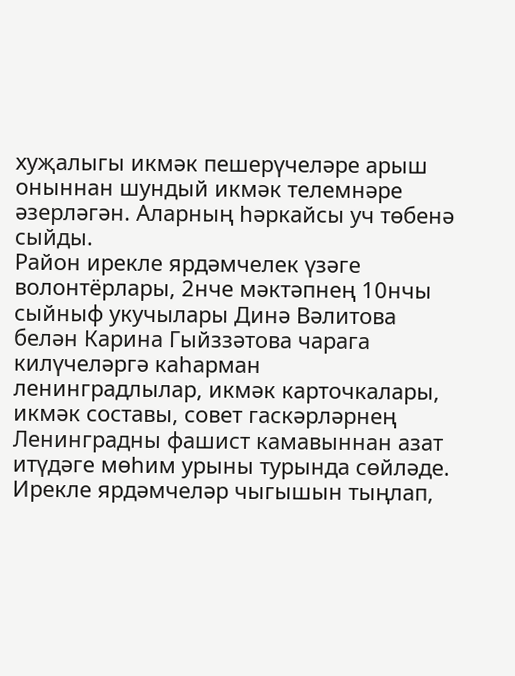хуҗалыгы икмәк пешерүчеләре арыш оныннан шундый икмәк телемнәре әзерләгән. Аларның һәркайсы уч төбенә сыйды.
Район ирекле ярдәмчелек үзәге волонтёрлары, 2нче мәктәпнең 10нчы сыйныф укучылары Динә Вәлитова белән Карина Гыйззәтова чарага килүчеләргә каһарман ленинградлылар, икмәк карточкалары, икмәк составы, совет гаскәрләрнең Ленинградны фашист камавыннан азат итүдәге мөһим урыны турында сөйләде.
Ирекле ярдәмчеләр чыгышын тыңлап,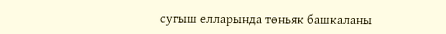сугыш елларында төньяк башкаланы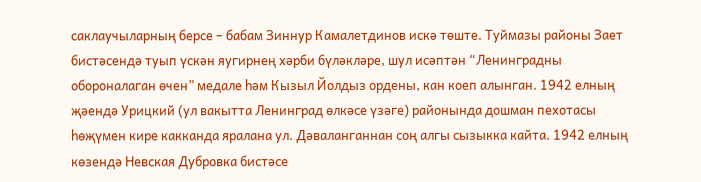саклаучыларның берсе – бабам Зиннур Камалетдинов искә төште. Туймазы районы Зает бистәсендә туып үскән яугирнең хәрби бүләкләре, шул исәптән “Ленинградны обороналаган өчен” медале һәм Кызыл Йолдыз ордены, кан коеп алынган. 1942 елның җәендә Урицкий (ул вакытта Ленинград өлкәсе үзәге) районында дошман пехотасы һөҗүмен кире какканда яралана ул. Дәваланганнан соң алгы сызыкка кайта. 1942 елның көзендә Невская Дубровка бистәсе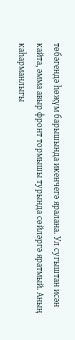төбәгендә һөҗүм барышында икенчегә яралана. Ул сугыштан исән кайта, әмма авыр фронт тормышы турында сөйләргә яратмый. Аның каһарманлыгы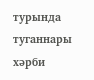турында туганнары хәрби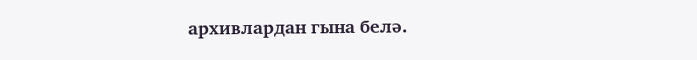архивлардан гына белә.